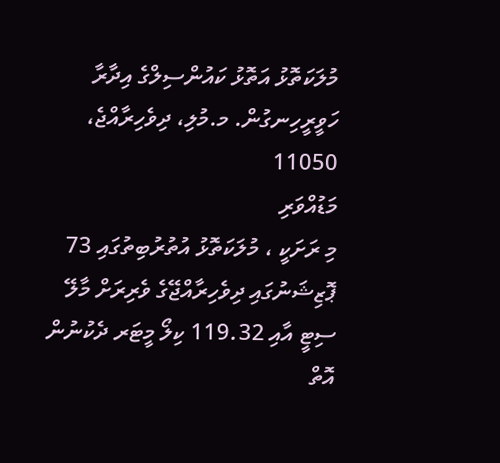މުލަކަތޮޅު އަތޮޅު ކައުންސިލްގެ އިދާރާ
ހަވީރީހިނގުން. މ.މުލި، ދިވެހިރާއްޖެ، 11050
މަޑުއްވަރި
މި ރަށަކީ ، މުލަކަތޮޅު އުތުރުބިތުގައި 73 ޕޮޒިޝަނުގައި ދިވެހިރާއްޖޭގެ ވެރިރަށް މާލޭ ސިޓީ އާއި 119.32 ކިލޯ މީޓަރ ދެކުނުން އޮތް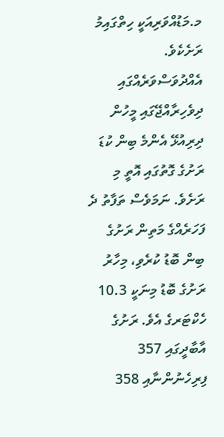މ.މަޑުއްވަރިއަކީ ހިތްގައިމު ރަށެކެވެ. އެއްދުވަސްވަރެއްގައި ދިވެހިރާއްޖޭގައި މީހުން ދިރިއުޅޭ އެންމެ ބިން ކުޑަ ރަށުގެ ގޮތުގައި އޮތީ މި ރަށެވެ. ނަމަވެސް ތަފާތު ދެ ފަހަރެއްގެ މަތިން ރަށުގެ ބިން ބޮޑު ކުރެވި، މިހާރު ރަށުގެ ބޮޑު މިނަކީ 10.3 ހެކްޓަރގެ އެވެ. ރަށުގެ އާބާދީގައި 357 ފިރިހެނުންނާއި 358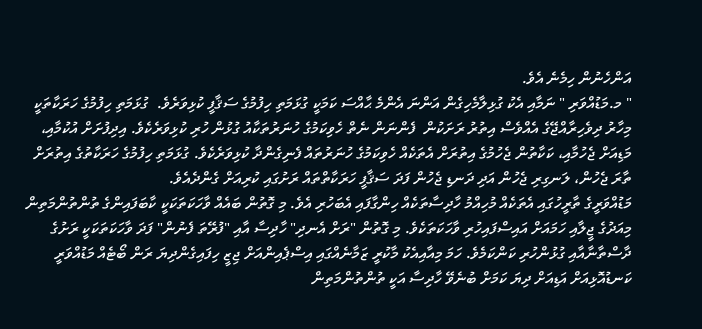އަންހެނުން ހިމެނެ އެވެ.
" މ.މަޑުއްވަރި " ނަމާއި އެކު ގުޅިލާމެހިގެން އަންނަ އެންމެ ޙާއްސަ ކަމަކީ ގުޅަމަތި ހިފުމުގެ ސަޤާފީ ކުޅިވަރެވެ.  ގުޅަމަތި ހިފުމުގެ ހަރަކާތަކީ މިހާރު ދިވެހިރާއްޖޭގެ އެއްވެސް އިތުރު ރަށަކުން  ފެންނަން ނެތް ހެވިކަމުގެ ހުނަރުތަކާއު ގުޅުން ހުރި ކުޅިވަރެކެވެ. އިދިފުށަށް އުކުމާއި، މަޑިއަށް ޖެހުމާއި، ކަކާތުން ޖެހުމުގެ އިތުރަށް އެތަކެއް ހެވިކަމުގެ ހުނަރުތައް ފެނިގެންދާ ކުޅިވަރެކެވެ. ގުޅަމަތި ހިފުމުގެ ހަރަކާތުގެ އިތުރަށް ތާރަ ޖެހުން، ލަނގިރި ޖެހުން އަދި ދަނޑި ޖެހުން ފަދަ ސަޤާފީ ހަރަކާތްތައް ރަށުގައި ކުރިއަށް ގެންދެއެވެ.
މަޑުއްވަރީގެ ތާރީހުގައި އެތަކެއް މުހިއްމު ހާދިސާތަކެއް ހިންގާފައި އެބަހުރި އެވެ. މި ގޮތުން ބައެއް ވާހަކަތަކަކީ ކާބަފައިންގެ ތުންތުންމަތިން މިއަދުގެ ޖީލާއި ހަމައަށް އައިސްފައިހުރި ވާހަކަތަކެވެ. މި ގޮތުން "ރަށް އެނދި" ހާދިސާ އާއި "ފުރޭތަ ފެނުން" ފަދަ ވާހަކަތަކަކީ ރަށުގެ ދާސްތާނާއާއި ގުޅުންހުރި ކަންކަމެވެ. ހަމަ މިއާއިއެކު މާކުރީ ޒަމާނެއްގައި އިސްޕެއިންއަށް ޖިޒީ ހިފައިގެންދިޔަ ރަން ބޯޓެއް މަޑުއްވަރީ ކަނޑުއޮޅިއަށް އަޑިއަށް ދިޔަ ކަމަށް ބުނެވޭ ހާދިސާ އަކީ ތުންތުންމަތިން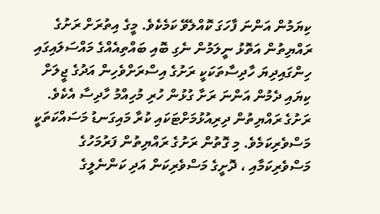ކިޔަމުން އަންނަ ފާހަގަ ކޮއްލެވޭ ކަމެކެވެ. މީގެ އިތުރަށް ރަށުގެ ރައްޔިތުން އަތޮޅު ނީލަމުން ނެގި ބޮއި ބައްތިއެއްގެ މައްސަލައިގައި ހިންގައިދިޔަ ހާދިސާތަކަކީ ރަށުގެ އިސްރަށްވެހިން އަދުގެ ޖީލަށް ކިޔައި ދެމުން އަންނަ ރަށާ ގުޅުން ހުރި މުހިއްމު ހާދިސާ އެކެވެ.
ރަށުގެ ރައްޔިތުން ދިރިއުޅުމަށްޓަކައި ކުރާ މައިގަނޑު މަސައްކަތަކީ މަސްވެރިކަމެވެ. މި ގޮތުން ރަށުގެ ރައްޔިތުން ފަރުމަހުގެ މަސްވެރިކަމާއި ، ދޮށީގެ މަސްވެރިކަން އަދި ކަންނެލީގެ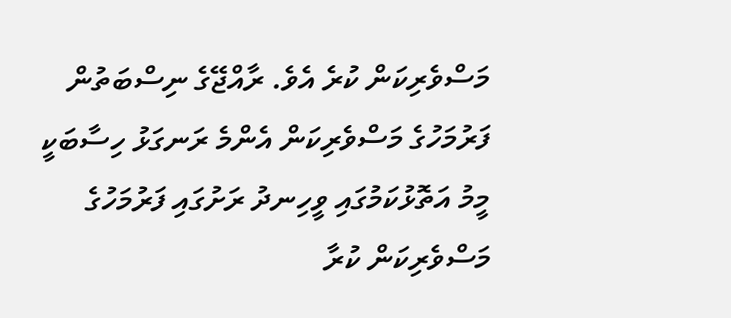މަސްވެރިކަން ކުރެ އެވެ. ރާއްޖޭގެ ނިސްބަތުން ފަރުމަހުގެ މަސްވެރިކަން އެންމެ ރަނގަޅު ހިސާބަކީ މީމު އަތޮޅުކަމުގައި ވީހިނދު ރަށުގައި ފަރުމަހުގެ މަސްވެރިކަން ކުރާ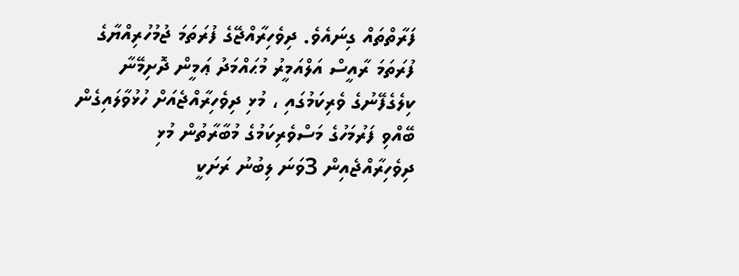ފަރާތްތައް ގިނައެވެ. ދިވެހިރާއްޖޭގެ ފުރަތަމަ ޖުމުހުރިއްޔާގެ ފުރަތަމަ ރާއީސް އަލްއަމީރު މުޙައްމަދު ޢަމީން ދޮށިމޭނާ ކިލެގެފޭނުގެ ވެރިކަމުގައި ، މުޅި ދިވެހިރާއްޖެއަށް ހުޅުވާލައިގެން ބޭއްވި ފަރުމަހުގެ މަސްވެރިކަމުގެ މުބާރާތުން މުޅި ދިވެހިރާއްޖެއިން 3ވަނަ ލިބުނު ރަށަކީ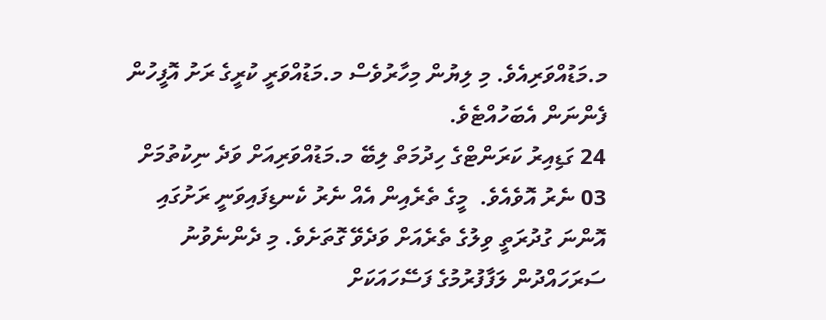މ.މަޑުއްވަރިއެވެ. މި ލިޔުން މިހާރުވެސް މ.މަޑުއްވަރީ ކުރީގެ ރަށު އޮފީހުން ފެންނަން އެބަހުއްޓެވެ.
24 ގަޑިއިރު ކަރަންޓްގެ ހިދުމަތް ލިބޭ މ.މަޑުއްވަރިއަށް ވަދެ ނިކުތުމަށް 03 ނެރު އޮވެއެވެ.  މީގެ ތެރެއިން އެއް ނެރު ކެނޑިފައިވަނީ ރަށުގައި އޮންނަ ގުދުރަތީ ވިލުގެ ތެރެއަށް ވަދެވޭ ގޮތަށެވެ. މި ދެންނެވުނު ސަރަހައްދުން ލަފާފުރުމުގެ ފަސޭހައަކަށް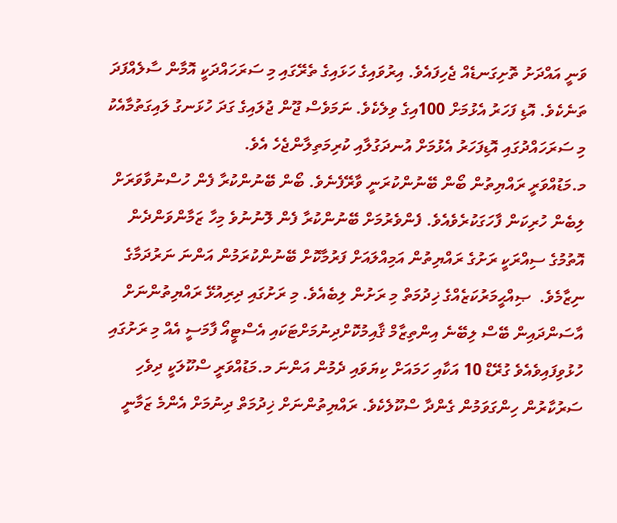ވަނީ އައްދަށު ތޮށިގަނޑެއް ޖެހިފައެވެ. އިރުވައިގެ ހަޅައިގެ ތެރޭގައި މި ސަރަހައްދަކީ އޮމާން ސާލެއްފަދަ ތަނެކެވެ. އޮޑި ފަހަރު އެޅުމަށް 100އިގެ ވިލެކެވެ. ނަމަވެސް ޖޫން ޖުލައިގެ ގަދަ ހުޅަނގު ލައިގަތުމާއެކު މި ސަރަހައްދުގައި އޮޑިފަހަރު އެޅުމަށް އުނދަގުލާއި ކުރިމަތިލާންޖެހެ އެވެ.
މ.މަޑުއްވަރީ ރައްޔިތުން ބޯން ބޭނުންކުރަނީ ވާރޭފެނެވެ. ބޯން ބޭނުންކުރާ ފެން ހުސްނުވާވަރަށް ލިބެން ހުރިކަން ފާހަގަކުރެވެއެވެ. ފެންވެރުމަށް ބޭނުންކުރާ ފެން ލޮނުނުވެ މިހާ ޒަމާންވަންދެން އޮތުމުގެ ސިއްރަކީ ރަށުގެ ރައްޔިތުން އަމިއްލައަށް ފަރުމާކޮށް ބޭނުންކުރަމުން އަންނަ ނަރުދަމާގެ ނިޒާމެވެ.  ޞިއްޙީމަރުކަޒެއްގެ ޚިދުމަތް މި ރަށުން ލިބެއެވެ. މި ރަށުގައި ދިރިއުޅޭ ރައްޔިތުންނަށް އާސަންދައިން ބޭސް ލިބޭނެ އިންތިޒާމް ޤާއިމުކޮށްދިނުމަށްޓަކައި އެސްޓީއޯ ފާމަސީ އެއް މި ރަށުގައި ހުޅުވިފައިވެއެވެ ގުރޭޑް 10 އަކާއި ހަމައަށް ކިޔަވައި ދެމުން އަންނަ މ.މަޑުއްވަރީ ސްކޫލަކީ ދިވެހި ސަރުކާރުން ހިންގަވަމުން ގެންދާ ސްކޫލެކެވެ. ރައްޔިތުންނަށް ޚިދުމަތް ދިނުމަށް އެންމެ ޒަމާނީ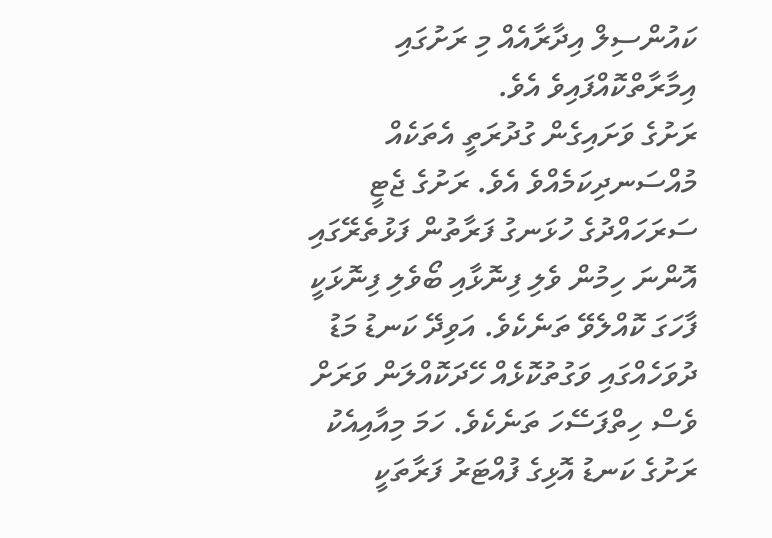ކައުންސިލް އިދާރާއެއް މި ރަށުގައި އިމާރާތްކޮއްފައިވެ އެވެ.
ރަށުގެ ވަށައިގެން ގުދުރަތީ އެތަކެއް މުއްސަނދިކަމެއްވެ އެވެ. ރަށުގެ ޖެޓީ ސަރަހައްދުގެ ހުޅަނގު ފަރާތުން ފަޅުތެރޭގައި އޮންނަ ހިމުން ވެލި ފިނޮޅާއި ބޯވެލި ފިނޮޅަކީ ފާހަގަ ކޮއްލެވޭ ތަނެކެވެ. އަވިދޭ ކަނޑު މަޑު ދުވަހެއްގައި ވަގުތުކޮޅެއް ހޭދަކޮއްލަން ވަރަށް ވެސް ހިތްފަސޭހަ ތަނެކެވެ. ހަމަ މިއާއިއެކު ރަށުގެ ކަނޑު އޮޅިގެ ފުއްޓަރު ފަރާތަކީ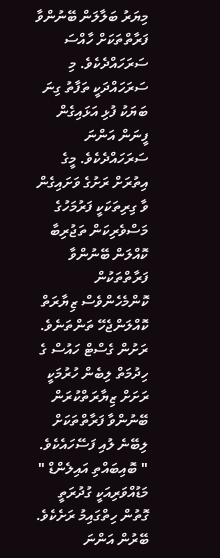މިޔަރު ބަލާލަން ބޭނުންވާ ފަރާތްތަކަށް ހާއްސަ ސަރަހައްދެކެވެ. މި ސަރަހައްދަކީ ތަފާތު ގިނަ ބަޔަކު ފުޅި އަޅައިގެން ފީނަން އަންނަ ސަރަހައްދެކެވެ. މީގެ އިތުރަށް ރަށުގެ ވަށައިގެން ވާ ގިރިތަކަކީ ފަރުމަހުގެ މަސްވެރިކަން ތަޖުރިބާ ކޮއްލަން ބޭނުންވާ ފަރާތްތަކުން  ކޮންމެހެންވެސް ޒިޔާރަތް ކޮއްލަންޖެހޭ ތަންތަނެވެ. ރަށުން ގެސްޓް ހައުސް ގެ ހިދުމަތް ލިބެން ހުރުމަކީ ރަށަށް ޒިޔާރަތްކުރަން ބޭނުންވާ ފަރާތްތަކަށް ލިބޭނެ ލުއި ފަސޭހައެކެވެ.
" ބޮއިބައްތި އައިލެންޑް " މަޑުއްވަރިއަކީ ގުދުރަތީ ގޮތުން ހިތްގައިމު ރަށެކެވެ. ބޭރުން އަންނަ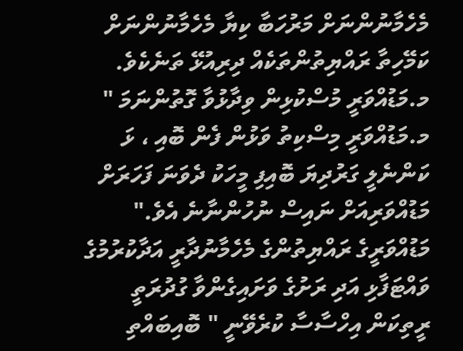މެހެމާނުންނަށް މަރުހަބާ ކިޔާ މެހެމާނުންނަށް ކަމޭހިތާ ރައްޔިތުންތަކެއް ދިރިއުޅޭ ތަނެކެވެ. މ.މަޑުއްވަރީ މުސްކުޅިން ވިދާޅުވާ ގޮތުންނަމަ " މ.މަޑުއްވަރީ މިސްކިތު ވަޅުން ފެން ބޮއި ، ޅަ ކަންނެލީ ގަރުދިޔަ ބޮއިފި މީހަކު ދެވަނަ ފަހަރަށް މަޑުއްވަރިއަށް ނައިސް ނުހުންނާނެ އެވެ." މަޑުއްވަރީގެ ރައްޔިތުންގެ މެހެމާނުދާރީ އަދާކުރުމުގެ ވައްޓަފާޅި އަދި ރަށުގެ ވަށައިގެންވާ ގުދުރަތީ ރީތިކަން އިހްސާސާ ކުރެވޭނީ " ބޮއިބައްތި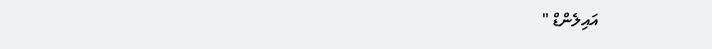އައިލެންޑް "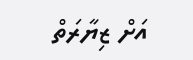އަށް ޒިޔާރަތް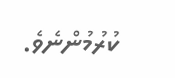ކުރުމުންނެވެ.